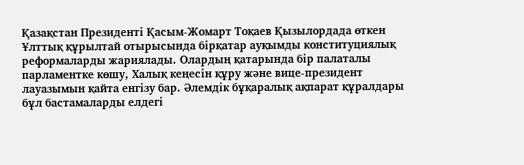Қазақстан Президенті Қасым-Жомарт Тоқаев Қызылордада өткен Ұлттық құрылтай отырысында бірқатар ауқымды конституциялық реформаларды жариялады. Олардың қатарында бір палаталы парламентке көшу, Халық кеңесін құру және вице-президент лауазымын қайта енгізу бар. Әлемдік бұқаралық ақпарат құралдары бұл бастамаларды елдегі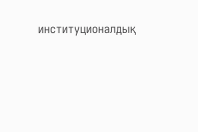институционалдық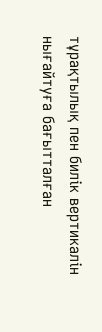тұрақтылық пен билік вертикалін нығайтуға бағытталған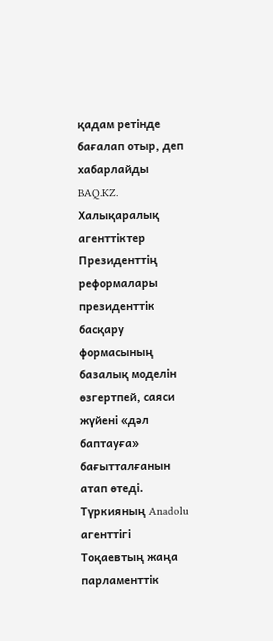қадам ретінде бағалап отыр, деп хабарлайды BAQ.KZ.
Халықаралық агенттіктер Президенттің реформалары президенттік басқару формасының базалық моделін өзгертпей, саяси жүйені «дәл баптауға» бағытталғанын атап өтеді.
Түркияның Anadolu агенттігі Тоқаевтың жаңа парламенттік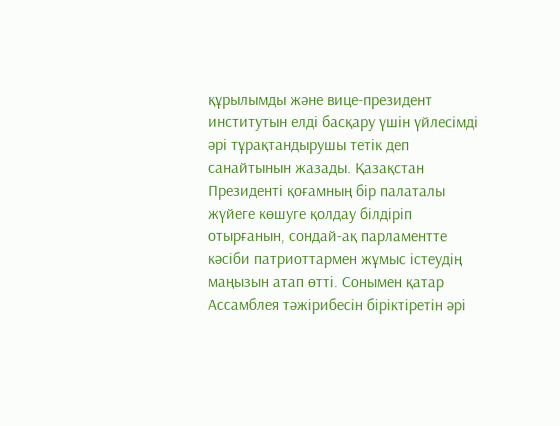құрылымды және вице-президент институтын елді басқару үшін үйлесімді әрі тұрақтандырушы тетік деп санайтынын жазады. Қазақстан Президенті қоғамның бір палаталы жүйеге көшуге қолдау білдіріп отырғанын, сондай-ақ парламентте кәсіби патриоттармен жұмыс істеудің маңызын атап өтті. Сонымен қатар Ассамблея тәжірибесін біріктіретін әрі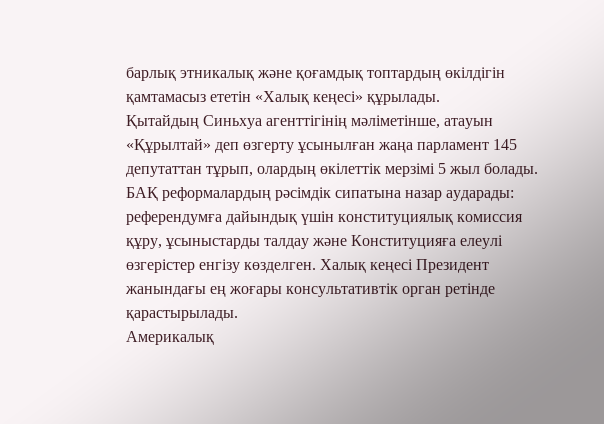барлық этникалық және қоғамдық топтардың өкілдігін қамтамасыз ететін «Халық кеңесі» құрылады.
Қытайдың Синьхуа агенттігінің мәліметінше, атауын «Құрылтай» деп өзгерту ұсынылған жаңа парламент 145 депутаттан тұрып, олардың өкілеттік мерзімі 5 жыл болады. БАҚ реформалардың рәсімдік сипатына назар аударады: референдумға дайындық үшін конституциялық комиссия құру, ұсыныстарды талдау және Конституцияға елеулі өзгерістер енгізу көзделген. Халық кеңесі Президент жанындағы ең жоғары консультативтік орган ретінде қарастырылады.
Америкалық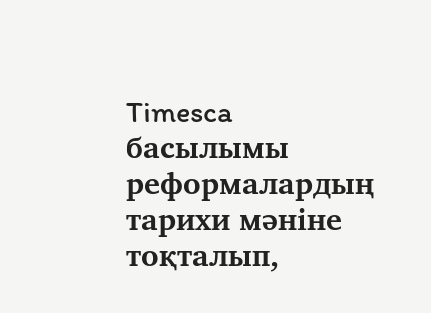Timesca басылымы реформалардың тарихи мәніне тоқталып,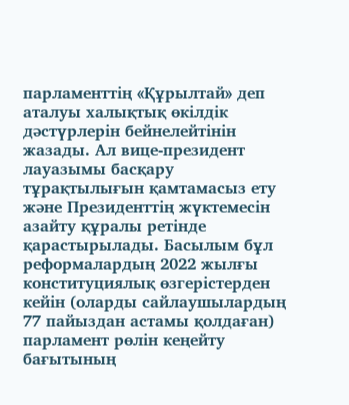парламенттің «Құрылтай» деп аталуы халықтық өкілдік дәстүрлерін бейнелейтінін жазады. Ал вице-президент лауазымы басқару тұрақтылығын қамтамасыз ету және Президенттің жүктемесін азайту құралы ретінде қарастырылады. Басылым бұл реформалардың 2022 жылғы конституциялық өзгерістерден кейін (оларды сайлаушылардың 77 пайыздан астамы қолдаған) парламент рөлін кеңейту бағытының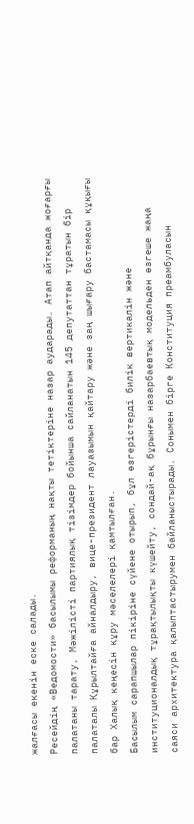жалғасы екенін еске салады.
Ресейдің «Ведомости» басылымы реформаның нақты тетіктеріне назар аударады. Атап айтқанда жоғарғы палатаны тарату, Мәжілісті партиялық тізімдер бойынша сайланатын 145 депутаттан тұратын бір палаталы Құрылтайға айналдыру, вице-президент лауазымын қайтару және заң шығару бастамасы құқығы бар Халық кеңесін құру мәселелері қамтылған.
Басылым сарапшылар пікіріне сүйене отырып, бұл өзгерістерді билік вертикалін және институционалдық тұрақтылықты күшейту, сондай-ақ бұрынғы назарбаевтық модельден өзгеше жаңа саяси архитектура қалыптастырумен байланыстырады. Сонымен бірге Конституция преамбуласын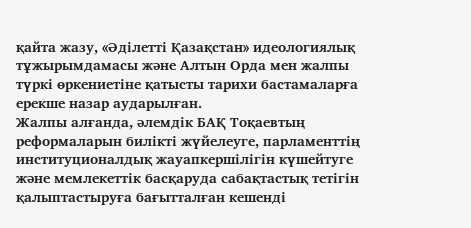қайта жазу, «Әділетті Қазақстан» идеологиялық тұжырымдамасы және Алтын Орда мен жалпы түркі өркениетіне қатысты тарихи бастамаларға ерекше назар аударылған.
Жалпы алғанда, әлемдік БАҚ Тоқаевтың реформаларын билікті жүйелеуге, парламенттің институционалдық жауапкершілігін күшейтуге және мемлекеттік басқаруда сабақтастық тетігін қалыптастыруға бағытталған кешенді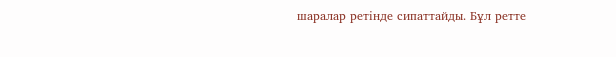шаралар ретінде сипаттайды. Бұл ретте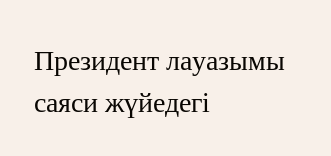Президент лауазымы саяси жүйедегі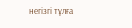негізгі тұлға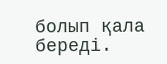болып қала береді.